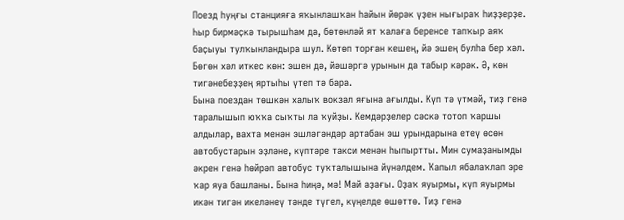Поезд һуңғы станцияға яҡынлашҡан һайын йөрәк үҙен нығыраҡ һиҙҙерҙе. Һыр бирмәҫкә тырышһам да, бөтөнләй ят ҡалаға беренсе тапҡыр аяҡ баҫыуы тулҡынландыра шул. Көтөп торған кешең, йә эшең булһа бер хәл. Бөгөн хәл иткес көн: эшен дә, йәшәргә урынын да табыр кәрәк. Ә, көн тигәнебеҙҙең яртыһы үтеп тә бара.
Бына поездан төшкән халыҡ вокзал яғына ағылды. Күп тә үтмәй, тиҙ генә таралышып юҡҡа сыҡты ла ҡуйҙы. Кемдәрҙелер сәскә тотоп ҡаршы алдылар, вахта менән эшләгәндәр артабан эш урындарына етеү өсөн автобустарын эҙләне, күптәре такси менән һыпыртты. Мин сумаҙанымды әкрен генә һөйрәп автобус туҡталышына йүнәлдем. Ҡапыл ябалаҡлап эре ҡар яуа башланы. Бына һиңә, мә! Май аҙағы. Оҙаҡ яуырмы, күп яуырмы икән тигән икеләнеү тәнде түгел, күңелде өшөттө. Тиҙ генә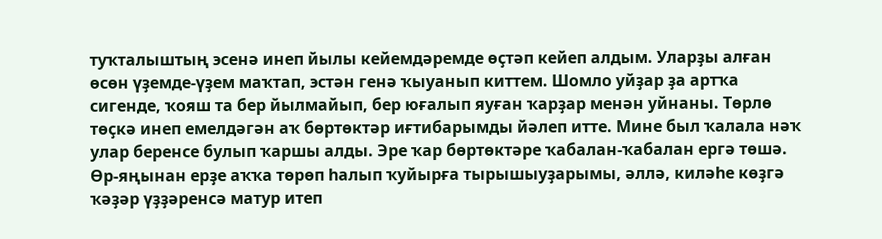туҡталыштың эсенә инеп йылы кейемдәремде өҫтәп кейеп алдым. Уларҙы алған өсөн үҙемде-үҙем маҡтап, эстән генә ҡыуанып киттем. Шомло уйҙар ҙа артҡа сигенде, ҡояш та бер йылмайып, бер юғалып яуған ҡарҙар менән уйнаны. Төрлө төҫкә инеп емелдәгән аҡ бөртөктәр иғтибарымды йәлеп итте. Мине был ҡалала нәҡ улар беренсе булып ҡаршы алды. Эре ҡар бөртөктәре ҡабалан-ҡабалан ергә төшә. Өр-яңынан ерҙе аҡҡа төрөп һалып ҡуйырға тырышыуҙарымы, әллә, киләһе көҙгә ҡәҙәр үҙҙәренсә матур итеп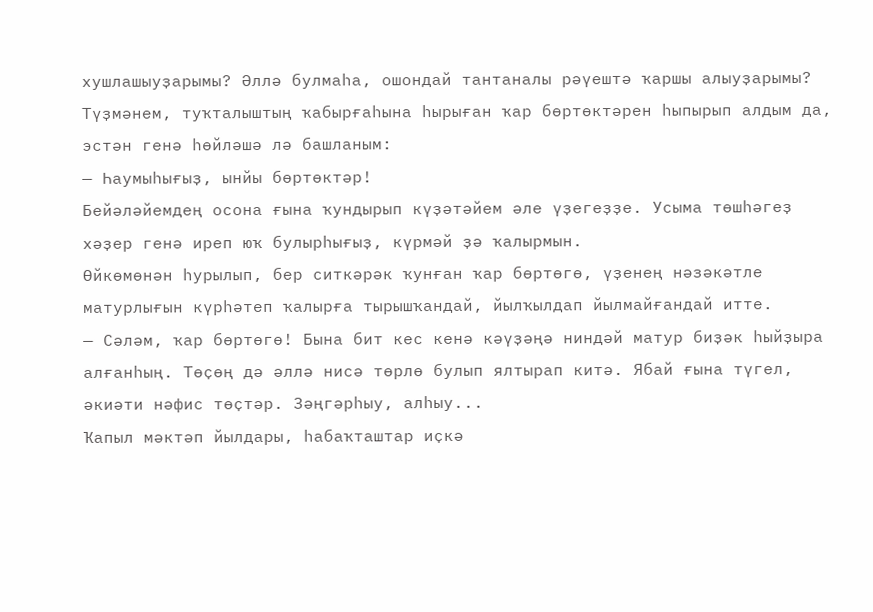хушлашыуҙарымы? Әллә булмаһа, ошондай тантаналы рәүештә ҡаршы алыуҙарымы? Түҙмәнем, туҡталыштың ҡабырғаһына һырыған ҡар бөртөктәрен һыпырып алдым да, эстән генә һөйләшә лә башланым:
— Һаумыһығыҙ, ынйы бөртөктәр!
Бейәләйемдең осона ғына ҡундырып күҙәтәйем әле үҙегеҙҙе. Усыма төшһәгеҙ хәҙер генә иреп юҡ булырһығыҙ, күрмәй ҙә ҡалырмын.
Өйкөмөнән һурылып, бер ситкәрәк ҡунған ҡар бөртөгө, үҙенең нәзәкәтле матурлығын күрһәтеп ҡалырға тырышҡандай, йылҡылдап йылмайғандай итте.
— Сәләм, ҡар бөртөгө! Бына бит кес кенә кәүҙәңә ниндәй матур биҙәк һыйҙыра алғанһың. Төҫөң дә әллә нисә төрлө булып ялтырап китә. Ябай ғына түгел, әкиәти нәфис төҫтәр. Зәңгәрһыу, алһыу...
Ҡапыл мәктәп йылдары, һабаҡташтар иҫкә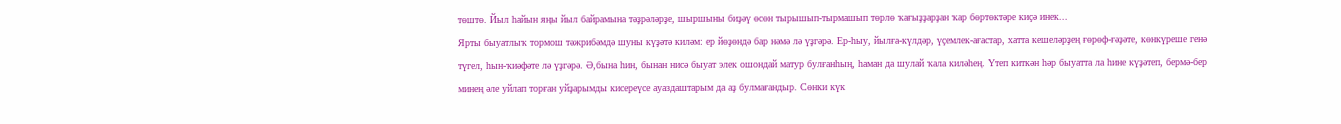төштө. Йыл һайын яңы йыл байрамына тәҙрәләрҙе, шыршыны биҙәү өсөн тырышып-тырмашып төрлө ҡағыҙҙарҙан ҡар бөртөктәре киҫә инек...
Ярты быуатлыҡ тормош тәжрибәмдә шуны күҙәтә киләм: ер йөҙөндә бар нәмә лә үҙгәрә. Ер-һыу, йылға-күлдәр, үҫемлек-ағастар, хатта кешеләрҙең ғөрөф-ғәҙәте, көнкүреше генә түгел, һын-ҡиәфәте лә үҙгәрә. Ә,бына һин, бынан нисә быуат элек ошондай матур булғанһың, һаман да шулай ҡала киләһең. Үтеп киткән һәр быуатта ла һине күҙәтеп, бермә-бер минең әле уйлап торған уйҙарымды кисереүсе ауаздаштарым да аҙ булмағандыр. Сөнки күк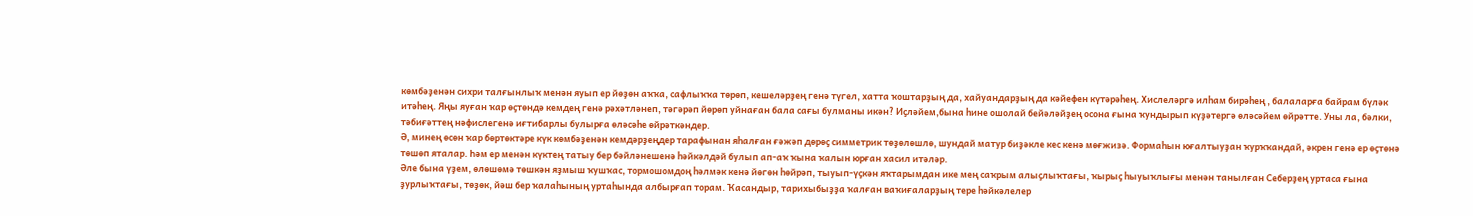көмбәҙенән сихри талғынлыҡ менән яуып ер йөҙөн аҡҡа, сафлыҡҡа төрөп, кешеләрҙең генә түгел, хатта ҡоштарҙың да, хайуандарҙың да кәйефен күтәрәһең. Хислеләргә илһам бирәһең , балаларға байрам бүләк итәһең. Яңы яуған ҡар өҫтөндә кемдең генә рәхәтләнеп, тәгәрәп йөрөп уйнаған бала сағы булманы икән? Иҫләйем,бына һине ошолай бейәләйҙең осона ғына ҡундырып күҙәтергә өләсәйем өйрәтте. Уны ла, бәлки, тәбиғәттең нәфислегенә иғтибарлы булырға өләсәһе өйрәткәндер.
Ә, минең өсөн ҡар бөртөктәре күк көмбәҙенән кемдәрҙеңдер тарафынан яһалған ғәжәп дөрөҫ симметрик төҙөлөшлө, шундай матур биҙәкле кес кенә мөғжизә. Формаһын юғалтыуҙан ҡурҡҡандай, әкрен генә ер өҫтөнә төшөп яталар. Һәм ер менән күктең татыу бер бәйләнешенә һәйкәлдәй булып ап-аҡ ҡына ҡалын юрған хасил итәләр.
Әле бына үҙем, өлөшөмә төшкән яҙмыш ҡушҡас, тормошомдоң һәлмәк кенә йөгөн һөйрәп, тыуып-үҫкән яҡтарымдан ике мең саҡрым алыҫлыҡтағы, ҡырыҫ һыуыҡлығы менән танылған Себерҙең уртаса ғына ҙурлыҡтағы, төҙөк, йәш бер ҡалаһының уртаһында албырғап торам. Ҡасандыр, тарихыбыҙҙа ҡалған ваҡиғаларҙың тере һәйкәлелер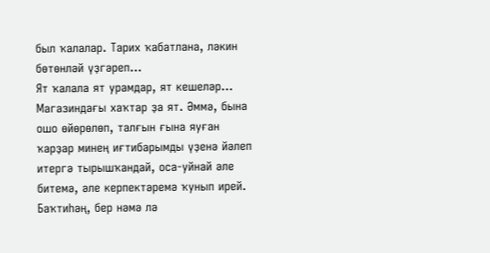был ҡалалар. Тарих ҡабатлана, ләкин бөтөнләй үҙгәреп...
Ят ҡалала ят урамдар, ят кешеләр...
Магазиндағы хаҡтар ҙа ят. Әммә, бына ошо өйөрөлөп, талғын ғына яуған ҡарҙар минең иғтибарымды үҙенә йәлеп итергә тырышҡандай, оса-уйнай әле битемә, әле керпектәремә ҡунып ирей. Баҡтиһәң, бер нәмә лә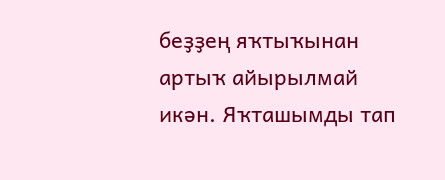беҙҙең яҡтыҡынан артыҡ айырылмай икән. Яҡташымды тап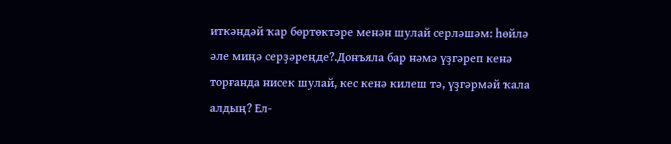иткәндәй ҡар бөртөктәре менән шулай серләшәм: һөйлә әле миңә серҙәреңде?.Донъяла бар нәмә үҙгәреп кенә торғанда нисек шулай, кес кенә килеш тә, үҙгәрмәй ҡала алдың? Ел-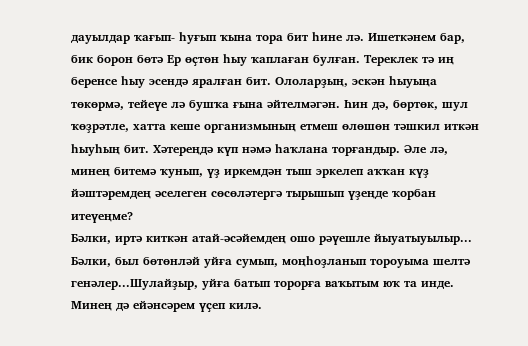дауылдар ҡағып- һуғып ҡына тора бит һине лә. Ишеткәнем бар, бик борон бөтә Ер өҫтөн һыу ҡаплаған булған. Тереклек тә иң беренсе һыу эсендә яралған бит. Ололарҙың, эскән һыуыңа төкөрмә, тейеүе лә бушҡа ғына әйтелмәгән. Һин дә, бөртөк, шул ҡөҙрәтле, хатта кеше организмының етмеш өлөшөн тәшкил иткән һыуһың бит. Хәтереңдә күп нәмә һаҡлана торғандыр. Әле лә, минең битемә ҡунып, үҙ иркемдән тыш эркелеп аҡҡан күҙ йәштәремдең әселеген сөсөләтергә тырышып үҙеңде ҡорбан итеүеңме?
Бәлки, иртә киткән атай-әсәйемдең ошо рәүешле йыуатыуылыр...
Бәлки, был бөтөнләй уйға сумып, моңһоҙланып тороуыма шелтә генәлер...Шулайҙыр, уйға батып торорға ваҡытым юҡ та инде. Минең дә ейәнсәрем үҫеп килә.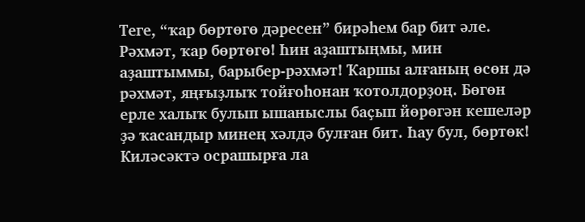Теге, “ҡар бөртөгө дәресен” бирәһем бар бит әле. Рәхмәт, ҡар бөртөгө! Һин аҙаштыңмы, мин аҙаштыммы, барыбер-рәхмәт! Ҡаршы алғаның өсөн дә рәхмәт, яңғыҙлыҡ тойғоһонан ҡотолдорҙоң. Бөгөн ерле халыҡ булып ышаныслы баҫып йөрөгән кешеләр ҙә ҡасандыр минең хәлдә булған бит. Һау бул, бөртөк! Киләсәктә осрашырға ла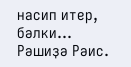насип итер, бәлки...
Рәшиҙә Рәис.